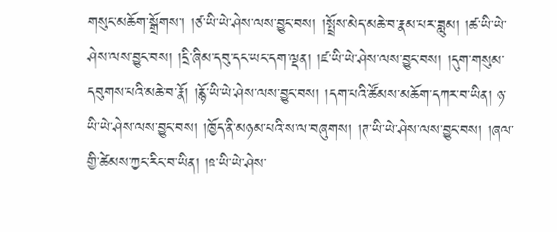གསུང་མཆོག་སྒྲོགས་། །ཙ་ཡི་ཡེ་ཤེས་ལས་བྱུང་བས། །སྤྲོས་མེད་མཆེ་བ་རྣམ་པར་ཟླུམ། །ཚ་ཡི་ཡེ་ཤེས་ལས་བྱུང་བས། །དྲི་ཞིམ་དབུ་དང་ཡང་དག་ལྡན། །ཛ་ཡི་ཡེ་ཤེས་ལས་བྱུང་བས། །དུག་གསུམ་དབུགས་པའི་མཆེ་བ་རྣོ། །རྙོ་ཡི་ཡེ་ཤེས་ལས་བྱུང་བས། །དག་པའི་ཚོམས་མཆོག་དཀར་བ་ཡིན། ཉ་ཡི་ཡེ་ཤེས་ལས་བྱུང་བས། །ཁྱོད་ནི་མཉམ་པའི་ས་ལ་བཞུགས། །ཊ་ཡི་ཡེ་ཤེས་ལས་བྱུང་བས། །ཞལ་གྱི་ཚེམས་ཀྱང་རིང་བ་ཡིན། །ཋ་ཡི་ཡེ་ཤེས་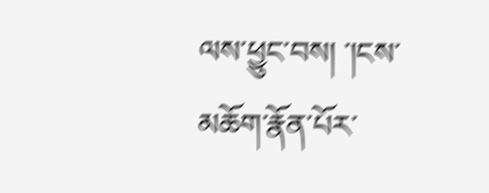ལས་ཕྱུང་བས། ་།ངས་མཆོག་རྣོན་པོར་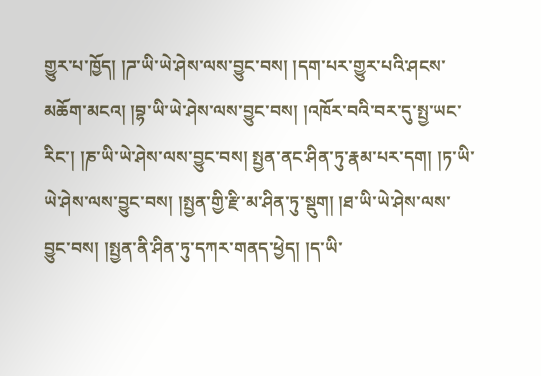གྱུར་པ་ཁྱོད། །ཌ་ཡི་ཡེ་ཤེས་ལས་བྱུང་བས། །དག་པར་གྱུར་པའི་ཤངས་མཆོག་མངའ། །བྷ་ཡི་ཡེ་ཤེས་ལས་བྱུང་བས། །འཁོར་བའི་བར་དུ་སྤྱ་ཡང་རིང་། །ཎ་ཡི་ཡེ་ཤེས་ལས་བྱུང་བས། སྤྱན་ནང་ཤིན་ཏུ་རྣམ་པར་དག། །ཏ་ཡི་ཡེ་ཤེས་ལས་བྱུང་བས། །སྤྱན་གྱི་རྫི་མ་ཤིན་ཏུ་སྡུག། །ཐ་ཡི་ཡེ་ཤེས་ལས་བྱུང་བས། །སྤྱན་ནི་ཤིན་ཏུ་དཀར་གནད་ཕྱེད། །ད་ཡི་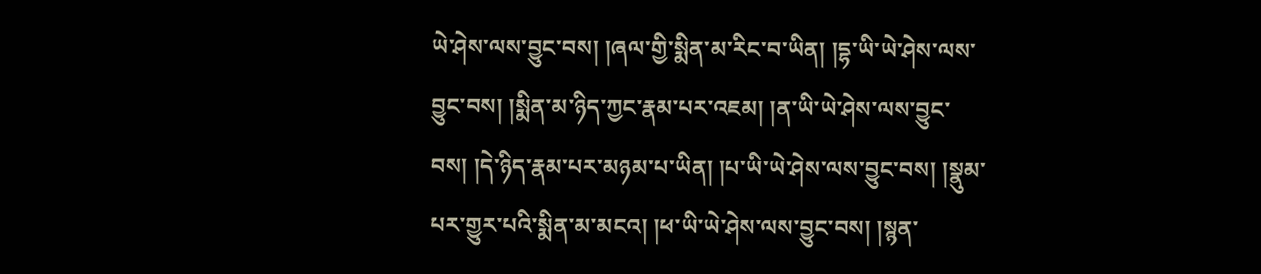ཡེ་ཤེས་ལས་བྱུང་བས། །ཞལ་གྱི་སྨིན་མ་རིང་བ་ཡིན། །དྷ་ཡི་ཡེ་ཤེས་ལས་བྱུང་བས། །སྨིན་མ་ཉིད་ཀྱང་རྣམ་པར་འཇམ། །ན་ཡི་ཡེ་ཤེས་ལས་བྱུང་བས། །དེ་ཉིད་རྣམ་པར་མཉམ་པ་ཡིན། །པ་ཡི་ཡེ་ཤེས་ལས་བྱུང་བས། །སྣུམ་པར་གྱུར་པའི་སྨིན་མ་མངའ། །ཕ་ཡི་ཡེ་ཤེས་ལས་བྱུང་བས། །སྙན་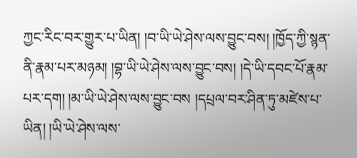ཀྱང་རིང་བར་གྱུར་པ་ཡིན། །བ་ཡི་ཡེ་ཤེས་ལས་བྱུང་བས། །ཁྱོད་ཀྱི་སྙན་ནི་རྣམ་པར་མཉམ། །བྷ་ཡི་ཡེ་ཤེས་ལས་བྱུང་བས། །དེ་ཡི་དབང་པོ་རྣམ་པར་དག། །མ་ཡི་ཡེ་ཤེས་ལས་བྱུང་བས །དཔྲལ་བར་ཤིན་ཏུ་མཛེས་པ་ཡིན། །ཡི་ཡེ་ཤེས་ལས་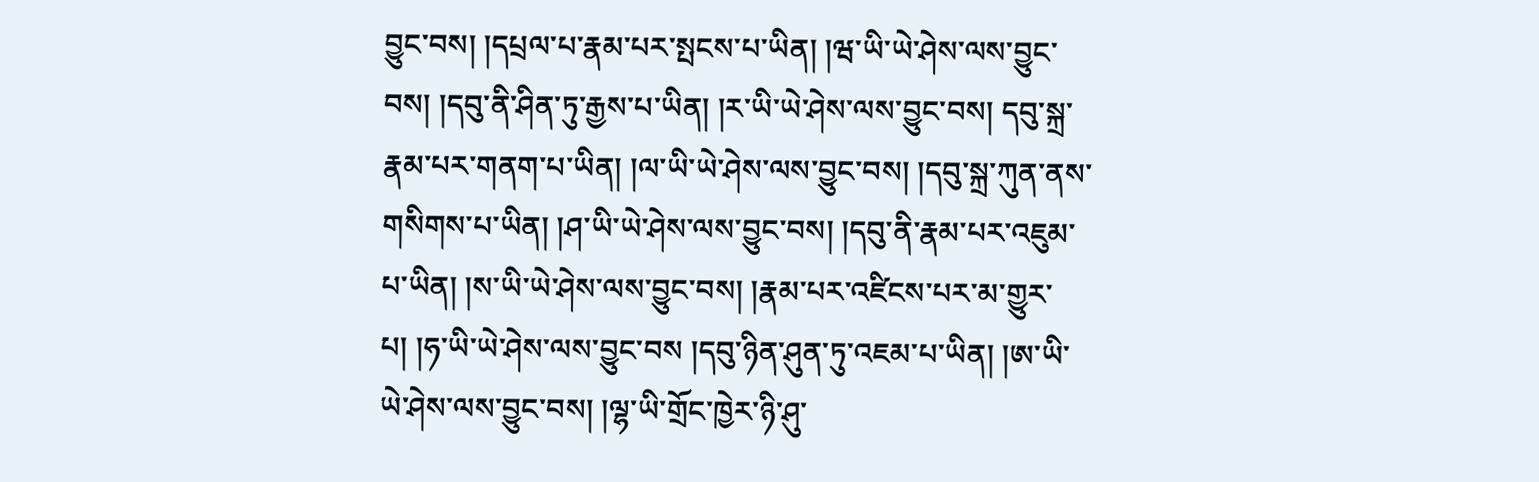བྱུང་བས། །དཔྲལ་པ་རྣམ་པར་སྤངས་པ་ཡིན། །ཝ་ཡི་ཡེ་ཤེས་ལས་བྱུང་བས། །དབུ་ནི་ཤིན་ཏུ་རྒྱས་པ་ཡིན། །ར་ཡི་ཡེ་ཤེས་ལས་བྱུང་བས། དབུ་སྐྲ་རྣམ་པར་གནག་པ་ཡིན། །ལ་ཡི་ཡེ་ཤེས་ལས་བྱུང་བས། །དབུ་སྐྲ་ཀུན་ནས་གསིགས་པ་ཡིན། །ཤ་ཡི་ཡེ་ཤེས་ལས་བྱུང་བས། །དབུ་ནི་རྣམ་པར་འཇུམ་པ་ཡིན། །ས་ཡི་ཡེ་ཤེས་ལས་བྱུང་བས། །རྣམ་པར་འཛིངས་པར་མ་གྱུར་པ། །ཧ་ཡི་ཡེ་ཤེས་ལས་བྱུང་བས །དབུ་ཉིན་ཤུན་ཏུ་འཇམ་པ་ཡིན། །ཨ་ཡི་ཡེ་ཤེས་ལས་བྱུང་བས། །ལྷ་ཡི་གྲོང་ཁྱེར་ཉི་ཤུ་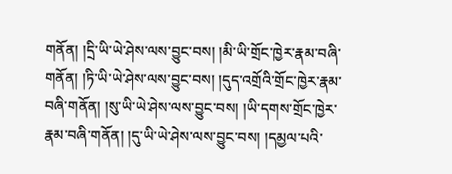གནོན། །དྲི་ཡི་ཡེ་ཤེས་ལས་བྱུང་བས། །མི་ཡི་གྲོང་ཁྱེར་རྣམ་བཞི་གནོན། །ཏི་ཡི་ཡེ་ཤེས་ལས་བྱུང་བས། །དུད་འགྲོའི་གྲོང་ཁྱེར་རྣམ་བཞི་གནོན། །སུ་ཡི་ཡེ་ཤེས་ལས་བྱུང་བས། །ཡི་དགས་གྲོང་ཁྱེར་རྣམ་བཞི་གནོན། །དུ་ཡི་ཡེ་ཤེས་ལས་བྱུང་བས། །དམྱལ་པའི་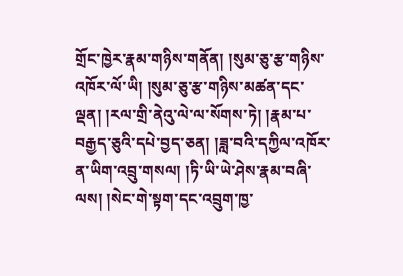གྲོང་ཁྱེར་རྣམ་གཉིས་གནོན། །སུམ་ཅུ་རྩ་གཉིས་འཁོར་ལོ་ཡི། །སུམ་ཅུ་རྩ་གཉིས་མཚན་དང་ལྡན། །རལ་གྲི་ནེའུ་ལེ་ལ་སོགས་ཏེ། །རྣམ་པ་བརྒྱད་ཅུའི་དཔེ་བྱད་ཅན། །ཟླ་བའི་དཀྱིལ་འཁོར་ན་ཡིག་འབྲུ་གསལ། །ཏི་ཡི་ཡེ་ཤེས་རྣམ་བཞི་ལས། །སེང་གེ་སྟག་དང་འབྲུག་ཁྱ་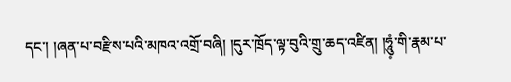དང་། །ཞན་པ་བརྫིས་པའི་མཁའ་འགྲོ་བཞི། །དུར་ཁྲོད་ལྟ་བུའི་གྲུ་ཆད་འཛིན། །ཧཱུཾ༷་གི་རྣམ་པ་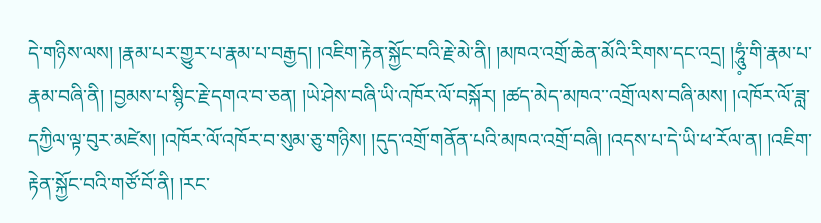དེ་གཉིས་ལས། །རྣམ་པར་གྱུར་པ་རྣམ་པ་བརྒྱད། །འཇིག་རྟེན་སྐྱོང་བའི་རྗེ་མེ་ནི། །མཁའ་འགྲོ་ཆེན་མོའི་རིགས་དང་འདྲ། །ཧཱུཾ༷་གི་རྣམ་པ་རྣམ་བཞི་ནི། །བྱམས་པ་སྙིང་རྗེ་དགའ་བ་ཅན། །ཡེ་ཤེས་བཞི་ཡི་འཁོར་ལོ་བསྐོར། །ཚད་མེད་མཁའ་་འགྲོ་ལས་བཞི་མས། །འཁོར་ལོ་ཟླ་དཀྱིལ་ལྟ་བུར་མཛེས། །འཁོར་ལོ་འཁོར་བ་སུམ་ཅུ་གཉིས། །དུད་འགྲོ་གནོན་པའི་མཁའ་འགྲོ་བཞི། །འདས་པ་དེ་ཡི་ཕ་རོལ་ན། །འཇིག་རྟེན་སྐྱོང་བའི་གཙོ་བོ་ནི། །རང་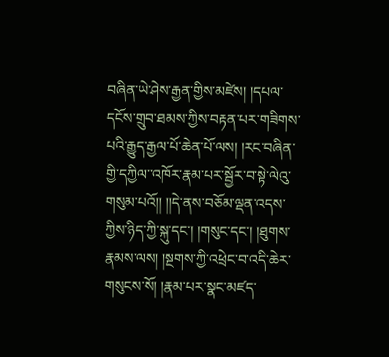བཞིན་ཡེ་ཤེས་རྒྱན་གྱིས་མཛེས། །དཔལ་དངོས་གྲུབ་ཐམས་ཀྱིས་བརྟན་པར་གཟིགས་པའི་རྒྱུད་རྒྱལ་པོ་ཆེན་པོ་ལས། །རང་བཞིན་གྱི་དཀྱིལ་་འཁོར་རྣམ་པར་སྦྱོར་བ་སྟེ་ལེའུ་གསུམ་པའོ།། །།དེ་ནས་བཅོམ་ལྡན་འདས་ཀྱིས་ཉིད་ཀྱི་སྐུ་དང་། །གསུང་དང་། །ཐུགས་རྣམས་ལས། །སྔགས་ཀྱི་འཕྲེང་བ་འདི་ཆེར་གསུངས་སོ། །རྣམ་པར་སྣང་མཛད་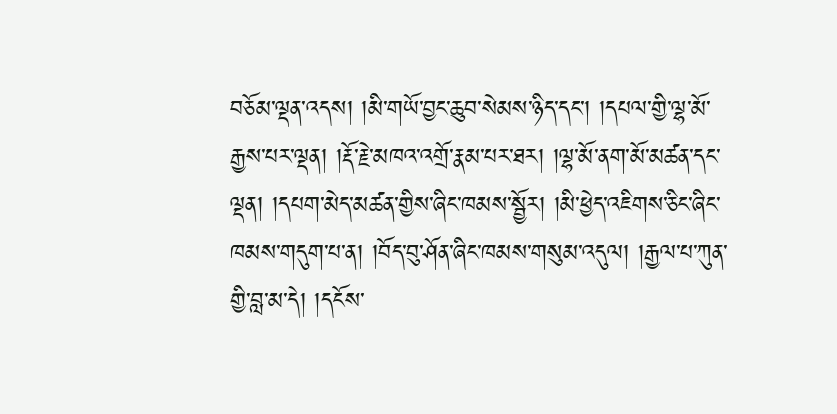བཅོམ་ལྡན་འདས། །མི་གཡོ་བྱང་ཆུབ་སེམས་ཉིད་དང་། །དཔལ་གྱི་ལྷ་མོ་རྒྱས་པར་ལྡན། །རྡོ་རྗེ་མཁའ་འགྲོ་རྣམ་པར་ཐར། །ལྷ་མོ་ནག་མོ་མཚན་དང་ལྡན། །དཔག་མེད་མཚན་གྱིས་ཞིང་ཁམས་སྦྱོར། །མི་ཕྱེད་འཇིགས་ཅིང་ཞིང་ཁམས་གདུག་པ་ན། །བོད་བུ་ཤོན་ཞིང་ཁམས་གསུམ་འདུལ། །རྒྱལ་པ་ཀུན་གྱི་བླ་མ་དེ། །དངོས་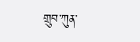གྲུབ་ཀུན་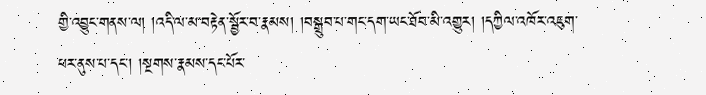གྱི་འབྱུང་གནས་ལ། །འདི་ལ་མ་བརྟེན་སྦྱོར་བ་རྣམས། །བསྒྲུབ་པ་གང་དག་ཡང་ཐོབ་མི་འགྱུར། །དཀྱིལ་འཁོར་འཇུག་པར་ནུས་པ་དང་། །སྔགས་རྣམས་དང་པོར་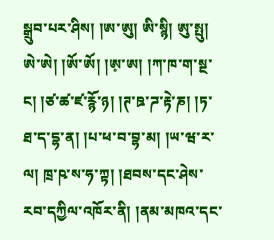སྒྲུབ་པར་ཤིས། །ཨ་ཨུ། ཨི་སྙི། ཨུ་སྤུ། ཨེ་ཨེ། །ཨོ་ཨོ། །ཨ༷་ཨ། །ཀ་ཁ་ག་སྔ་ང། །ཙ་ཚ་ཛ་རྙོ་ཉ། །ཊ་ཋ་ཌ་རྟེ་ཎ། །ཏ་ཐ་ད་དྷ་ན། །པ་ཕ་བ་བྷ་མ། །ཡ་ཝ་ར་ལ། ཁྲ་ཥ་ས་ཧ་ཀྟ། །ཐབས་དང་ཤེས་རབ་དཀྱིལ་འཁོར་ནི། །ནམ་མཁའ་དང་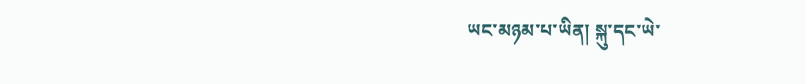ཡང་མཉམ་པ་ཡིན། སྐུ་དང་ཡེ་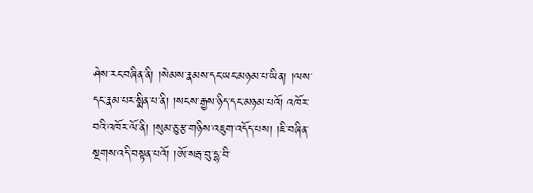ཤེས་རང་བཞིན་ནི། །སེམས་རྣམས་དང་ཡང་མཉམ་པ་ཡིན། །ལས་དང་རྣམ་པར་སྨིན་པ་ནི། །སངས་རྒྱས་ཉིད་དང་མཉམ་པའོ། འཁོར་བའི་འཁོར་ལོ་ནི། །སུམ་ཅུ་རྩ་གཉིས་འཇུག་འདོད་པས། །ཇི་བཞིན་སྔགས་འདི་བསྟན་པའོ། །ཨོ་སརྦ་བུ་དྷ་བི་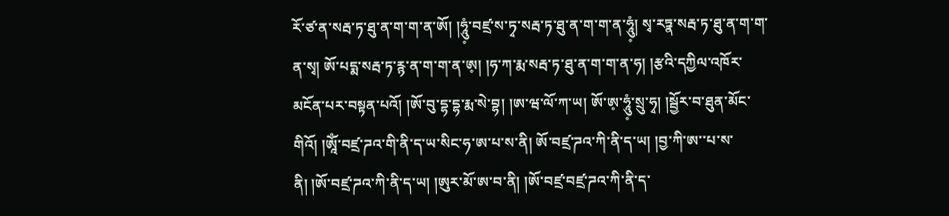རོ་ཙ་ན་སརྦ་ཏ་ཐུ་ན་ག་ག་ན་ཨོ། །ཧཱུཾ༷་བཛྲ་ས་ཏྭ་སརྦ་ཏ་ཐུ་ན་ག་ག་ན་ཧཱུཾ༷། སྭ་རཏྣ་སརྦ་ཏ་ཐུ་ན་ག་ག་ན་སྭ། ཨོ་པདྨ་སརྦ་ཏ་རྙ་ན་ག་ག་ན་ཨ༷། །ཧ་ཀ་རྨ་སརྦ་ཏ་ཐུ་ན་ག་ག་ན་ཧ། །རྩའི་དཀྱིལ་འཁོར་མངོན་པར་བསྟན་པའོ། །ཨོ་བུ་དྷ་དྷ་རྨ་སེ་བྷ། །ཨ་ཝ་ལོ་ཀ་ཡ། ཨོ་ཨ༷་ཧཱུཾ༷་སྲུ་ཧྭ། །སྦྱོར་བ་ཐུན་མོང་གིའོ། །ཨཱོཾ་བཛྲ་ཌའ་གི་ནི་ད་ཡ་སིང་ཧ་ཨ་པ་ས་ནི། ཨོ་བཛྲ་ཌའ་ཀི་ནི་ད་ཡ། །བྱ་ཀི་ཨ་་པ་ས་ནི། །ཨོ་བཛྲ་ཌའ་ཀི་ནི་ད་ཡ། །ཨུར་མོ་ཨ་བ་ནི། །ཨོ་བཛྲ་བཛྲ་ཌའ་ཀི་ནི་ད་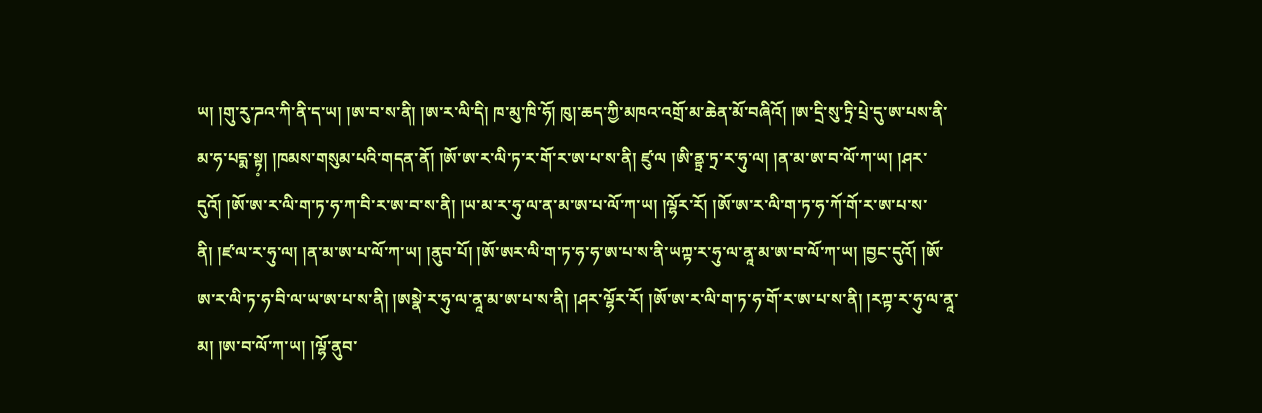ཡ། །གུ་རུ་ཌའ་ཀི་ནི་ད་ཡ། །ཨ་བ་ས་ནི། །ཨ་ར་ལི་དི། ཁ་མུ་ཁི་ཧོ། ཁུ།་ཆད་ཀྱི་མཁའ་འགྲོ་མ་ཆེན་མོ་བཞིའོ། །ཨ་དྲི་སུ་ཏྲི་པྲེ་དུ་ཨ་པས་ནི་མ་ཧ་པདྨ་སྟ༷། །ཁམས་གསུམ་པའི་གདན་ནོ། །ཨོ་ཨ་ར་ལི་ཏ་ར་གོ་ར་ཨ་པ་ས་ནི། ཛུ་ལ །ཨི་ནྟྲ་ཏྲ་ར་ཧུ་ལ། །ན་མ་ཨ་བ་ལོ་ཀ་ཡ། །ཤར་དུའོ། །ཨོ་ཨ་ར་ལི་ག་ཏ་ཧ་ཀ་བི་ར་ཨ་བ་ས་ནི། །ཡ་མ་ར་ཧུ་ལ་ན་མ་ཨ་པ་ལོ་ཀ་ཡ། །ལྷོར་རོ། །ཨོ་ཨ་ར་ལི་ག་ཏ་ཧ་ཀོ་གོ་ར་ཨ་པ་ས་ནི། །ཛ་ལ་ར་ཧུ་ལ། །ན་མ་ཨ་པ་ལོ་ཀ་ཡ། །ནུབ་པོ། །ཨོ་ཨར་ལི་ག་ཏ་ཧ་ཧ་ཨ་པ་ས་ནི་ཡཀྟ་ར་ཧུ་ལ་ནཱ་མ་ཨ་བ་ལོ་ཀ་ཡ། །བྱང་དུའོ། །ཨོ་ཨ་ར་ལི་ཏ་ཧ་བི་ལ་ཡ་ཨ་པ་ས་ནི། །ཨསྣེ་ར་ཧུ་ལ་ནཱ་མ་ཨ་པ་ས་ནི། །ཤར་ལྷོར་རོ། །ཨོ་ཨ་ར་ལི་ག་ཏ་ཧ་གོ་ར་ཨ་པ་ས་ནི། །རཀྟ་ར་ཧུ་ལ་ནཱ་མ། །ཨ་བ་ལོ་ཀ་ཡ། །ལྷོ་ནུབ་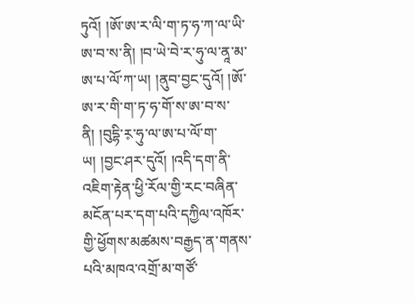ཏུའོ། །ཨོ་ཨ་ར་ལི་ག་ཏ་ཧ་ཀ་ལ་ཡི་ཨ་བ་ས་ནི། །བ་ཡེ་བེ་ར་ཧུ་ལ་ནཱ་མ་ཨ་པ་ལོ་ཀ་ཡ། །ནུབ་བྱང་དུའོ། །ཨོ་ཨ་ར་གི་ག་ཏ་ཧ་གོ་ས་ཨ་བ་ས་ནི། །བུདྷི་ར༷་ཧུ་ལ་ཨ་པ་ལོ་ག་ཡ། །བྱང་ཤར་དུའོ། །འདི་དག་ནི་འཇིག་རྟེན་ཕྱི་རོལ་གྱི་རང་བཞིན་མངོན་པར་དག་པའི་དཀྱིལ་འཁོར་གྱི་ཕྱོགས་མཚམས་བརྒྱད་ན་གནས་པའི་མཁའ་འགྲོ་མ་གཙོ་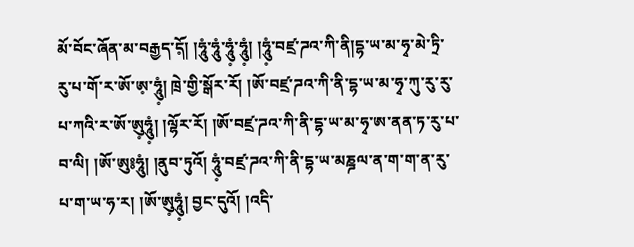མོ་བོང་ཞོན་མ་བརྒྱད་དོ༷། །ཧཱུཾ་ཧཱུཾ་ཧཱུཾ༷་ཧཱུཾ༷། །ཧཱུཾ༷་བཛྲ་ཌའ་ཀི་ནི།དྷ་ཡ་མ་ཧྭ་མེ་ཏྲི་རུ་པ་གོ་ར་ཨོ་ཨ༷་ཧཱུཾ༷། ཁྲེ་གྱི་སྒོར་རོ། །ཨོ་བཛྲ་ཌའ་ཀི་ནི་དྷ་ཡ་མ་ཧྭ་ཀུ་རུ་རུ་པ་ཀའི་ར་ཨོ་ཨུ༷ཧཱུཾ༷། །ལྷོར་རོ། །ཨོ་བཛྲ་ཌའ་ཀི་ནི་དྷ་ཡ་མ་ཧྭ་ཨ་ནན་ཏ་རུ་པ་བ་ལི། །ཨོ་ཨུ༔ཧཱུཾ། །ནུབ་ཏུའོ། ཧཱུཾ༷་བཛྲ་ཌའ་ཀི་ནི་དྷ་ཡ་མཎྜལ་ན་ག་ག་ན་རུ་པ་ག་ཡ་ཧ་ར། །ཨོ་ཨུ༷ཧཱུཾ༷། བྱང་དུའོ། །འདི་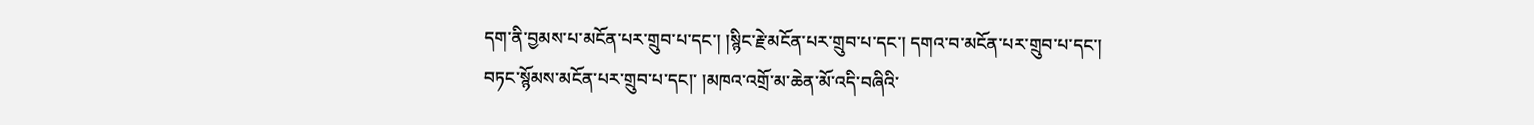དག་ནི་བྱམས་པ་མངོན་པར་གྲུབ་པ་དང་། །སྙིང་རྗེ་མངོན་པར་གྲུབ་པ་དང་། དགའ་བ་མངོན་པར་གྲུབ་པ་དང་། བཏང་སྙོམས་མངོན་པར་གྲུབ་པ་དང།་ །མཁའ་འགྲོ་མ་ཆེན་མོ་འདི་བཞིའི་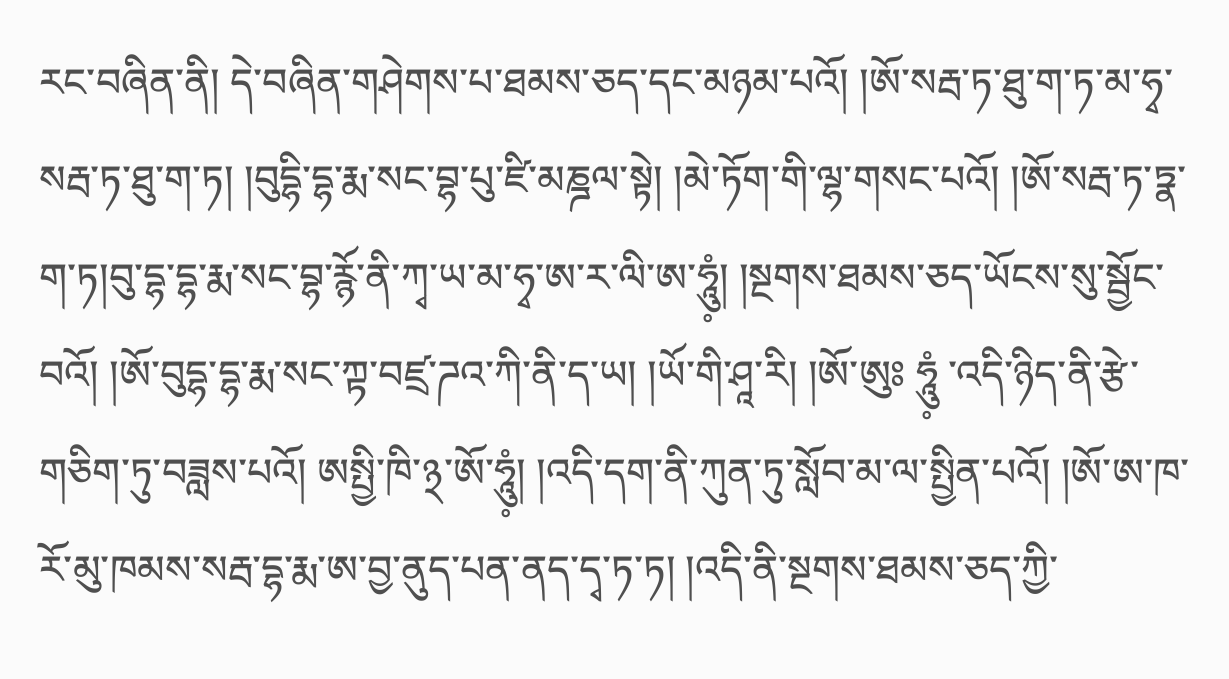རང་བཞིན་ནི། དེ་བཞིན་གཤེགས་པ་ཐམས་ཅད་དང་མཉམ་པའོ། །ཨོ་སརྦ་ཏ་ཐུ་ག་ཏ་མ་ཧྭ་སརྦ་ཏ་ཐུ་ག་ཏ། །བུདྷི་དྷ་རྨ་སང་བྷ་པུ་ཛི་མཎྜལ་སྟེ། །མེ་ཏོག་གི་ལྷ་གསང་པའོ། །ཨོ་སརྦ་ཏ་ཏྣ་ག་ཏ།བུ་དྷ་དྷ་རྨ་སང་བྷ་རྙོ་ནི་ཀྭ་ཡ་མ་ཧྭ་ཨ་ར་ལི་ཨ་ཧཱུཾ༷། །སྔགས་ཐམས་ཅད་ཡོངས་སུ་སྦྱོང་བའོ། །ཨོ་བུདྷ་དྷ་རྨ་སང་ཀྟ་བཛྲ་ཌའ་ཀི་ནི་ད་ཡ། །ཡོ་གི་ཤཱ་རི། །ཨོ་ཨུཿ ཧཱུཾ༷ ་འདི་ཉིད་ནི་རྩེ་གཅིག་ཏུ་བཟླས་པའོ། ཨསྤྱི་ཁི་྅་ཨོ་ཧཱུཾ༷། །འདི་དག་ནི་ཀུན་ཏུ་སློབ་མ་ལ་སྤྱིན་པའོ། །ཨོ་ཨ་ཁ་རོ་མུ་ཁམས་སརྦ་དྷ་རྨ་ཨ་བྱ་ནུད་པན་ནད་དྭ་ཏ་ཏ། །འདི་ནི་སྔགས་ཐམས་ཅད་ཀྱི་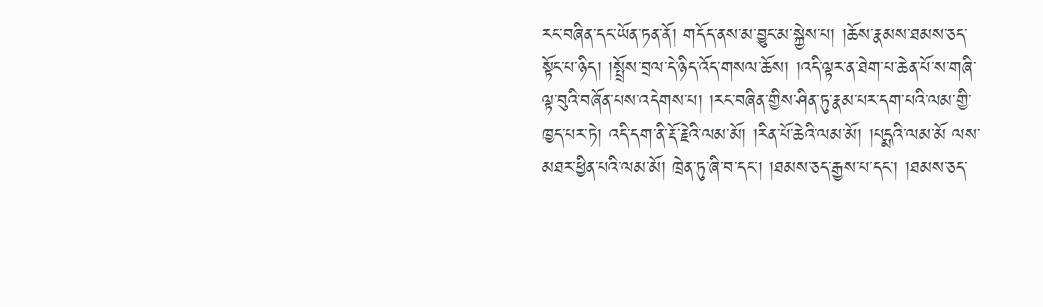རང་བཞིན་དང་ཡོན་ཏན་ནོ། གདོད་ནས་མ་བྱུང་མ་སྐྱེས་པ། །ཆོས་རྣམས་ཐམས་ཅད་སྟོང་པ་ཉིད། །སྤྲོས་བྲལ་དེ་ཉིད་འོད་གསལ་ཆོས། །འདི་ལྟར་ན་ཐེག་པ་ཆེན་པོ་ས་གཞི་ལྟ་བུའི་བཞོན་པས་འདེགས་པ། །རང་བཞིན་གྱིས་ཤིན་ཏུ་རྣམ་པར་དག་པའི་ལམ་གྱི་ཁྱད་པར་ཏེ། འདི་དག་ནི་རྡོ་རྗེའི་ལམ་མོ། །རིན་པོ་ཆེའི་ལམ་མོ། །པདྨའི་ལམ་མོ ལས་མཐར་ཕྱིན་པའི་ལམ་མོ། ཁྲེན་ཏུ་ཞི་བ་དང་། །ཐམས་ཅད་རྒྱས་པ་དང་། །ཐམས་ཅད་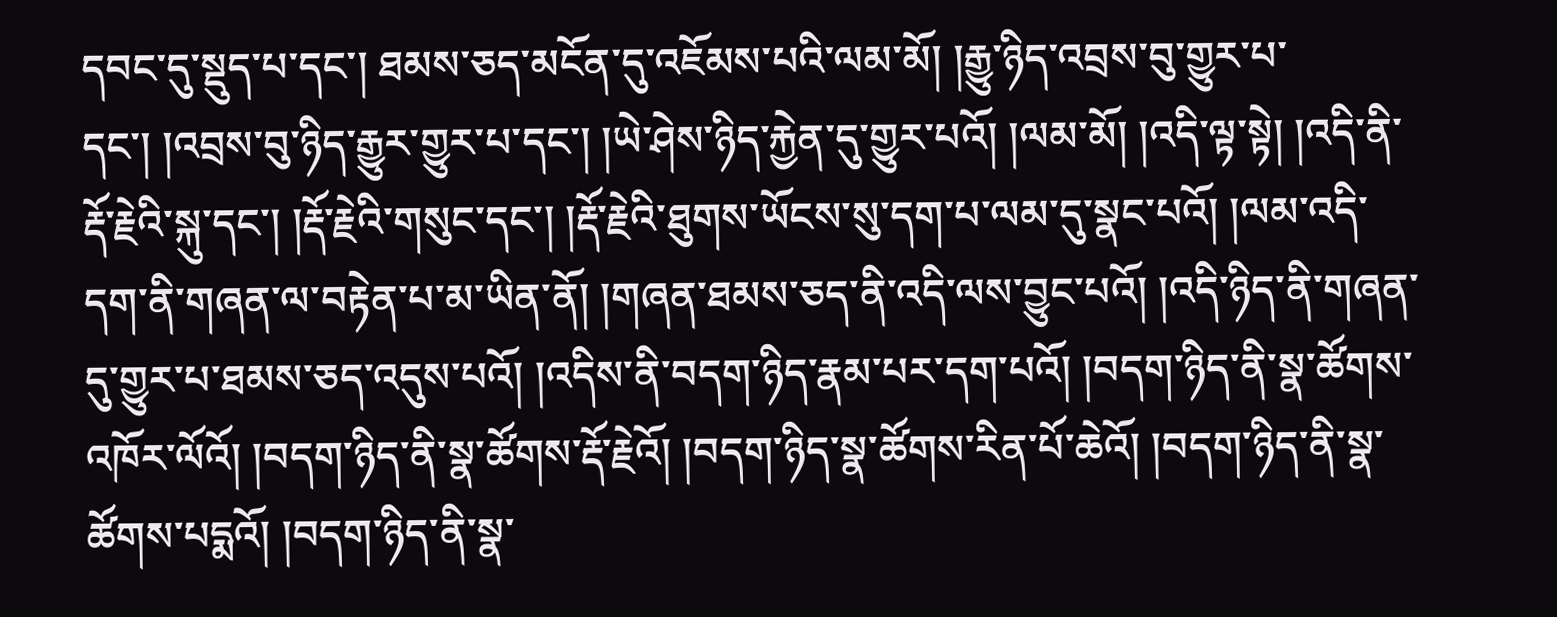དབང་དུ་སྡུད་པ་དང་། ཐམས་ཅད་མངོན་དུ་འཇོམས་པའི་ལམ་མོ། །རྒྱུ་ཉིད་འབྲས་བུ་གྱུར་པ་དང་། །འབྲས་བུ་ཉིད་རྒྱུར་གྱུར་པ་དང་། །ཡེ་ཤེས་ཉིད་རྐྱེན་དུ་གྱུར་པའོ། །ལམ་མོ། །འདི་ལྟ་སྟེ། །འདི་ནི་རྡོ་རྗེའི་སྐུ་དང་། །རྡོ་རྗེའི་གསུང་དང་། །རྡོ་རྗེའི་ཐུགས་ཡོངས་སུ་དག་པ་ལམ་དུ་སྣང་པའོ། །ལམ་འདི་དག་ནི་གཞན་ལ་བརྟེན་པ་མ་ཡིན་ནོ། །གཞན་ཐམས་ཅད་ནི་འདི་ལས་བྱུང་པའོ། །འདི་ཉིད་ནི་གཞན་དུ་གྱུར་པ་ཐམས་ཅད་འདུས་པའོ། །འདིས་ནི་བདག་ཉིད་རྣམ་པར་དག་པའོ། །བདག་ཉིད་ནི་སྣ་ཚོགས་འཁོར་ལོའོ། །བདག་ཉིད་ནི་སྣ་ཚོགས་རྡོ་རྗེའོ། །བདག་ཉིད་སྣ་ཚོགས་རིན་པོ་ཆེའོ། །བདག་ཉིད་ནི་སྣ་ཚོགས་པདྨའོ། །བདག་ཉིད་ནི་སྣ་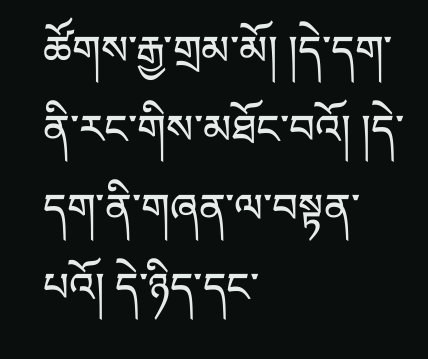ཚོགས་རྒྱ་གྲམ་མོ། །དེ་དག་ནི་རང་གིས་མཐོང་བའོ། །དེ་དག་ནི་གཞན་ལ་བསྟན་པའོ། དེ་ཉིད་དང་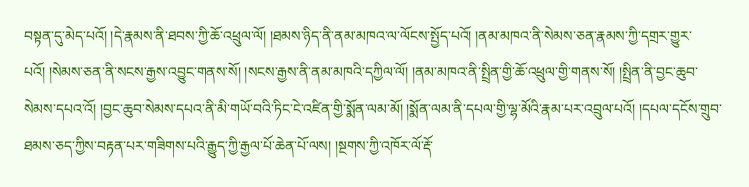བསྟན་དུ་མེད་པའོ། །དེ་རྣམས་ནི་ཐབས་ཀྱི་ཆོ་འཕྲུལ་ལོ། །ཐམས་ཉིད་ནི་ནམ་མཁའ་ལ་ལོངས་སྤྱོད་པའོ། །ནམ་མཁའ་ནི་སེམས་ཅན་རྣམས་ཀྱི་དགྲར་གྱུར་པའོ། །སེམས་ཅན་ནི་སངས་རྒྱས་འབྱུང་གནས་སོ། །སངས་རྒྱས་ནི་ནམ་མཁའི་དཀྱིལ་ལོ། །ནམ་མཁའ་ནི་སྤྲིན་གྱི་ཆོ་འཕྲུལ་གྱི་གནས་སོ། །སྤྲིན་ནི་བྱང་ཆུབ་སེམས་དཔའ་འོ། །བྱང་ཆུབ་སེམས་དཔའ་ནི་མི་གཡོ་བའི་ཏིང་ངེ་འཛིན་གྱི་སྨོན་ལམ་མོ། །སྨོན་ལམ་ནི་དཔལ་གྱི་ལྷ་མོའི་རྣམ་པར་འབྲུལ་པའོ། །དཔལ་དངོས་གྲུབ་ཐམས་ཅད་ཀྱིས་བརྟན་པར་གཟིགས་པའི་རྒྱུད་ཀྱི་རྒྱལ་པོ་ཆེན་པོ་ལས། །སྔགས་ཀྱི་འཁོར་ལོ་རྡོ་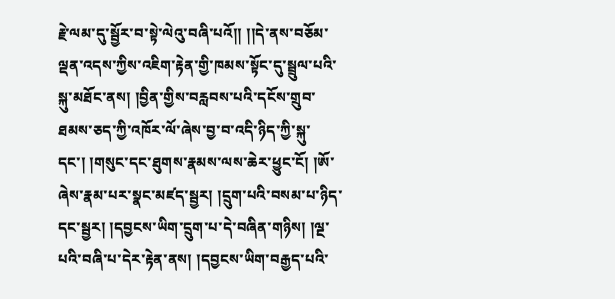རྗེ་ལམ་དུ་སྦྱོར་བ་སྟེ་ལེའུ་བཞི་པའོ།། །།དེ་ནས་བཅོམ་ལྡན་འདས་ཀྱིས་འཇིག་རྟེན་གྱི་ཁམས་སྟོང་དུ་སྦྲུལ་པའི་སྐུ་མཐོང་ནས། །བྱིན་གྱིས་བརླབས་པའི་དངོས་གྲུབ་ཐམས་ཅད་ཀྱི་འཁོར་ལོ་ཞེས་བྱ་བ་འདི་ཉིད་ཀྱི་སྐུ་དང་། །གསུང་དང་ཐུགས་རྣམས་ལས་ཆེར་ཕྱུང་ངོ། །ཨོ་ཞེས་རྣམ་པར་སྣང་མཛད་སྦྱར། །དྲུག་པའི་བསམ་པ་ཉིད་དང་སྦྱར། །དབྱངས་ཡིག་དྲུག་པ་དེ་བཞིན་གཉིས། །ལྔ་པའི་བཞི་པ་དེར་རྟེན་ནས། །དབྱངས་ཡིག་བརྒྱད་པའི་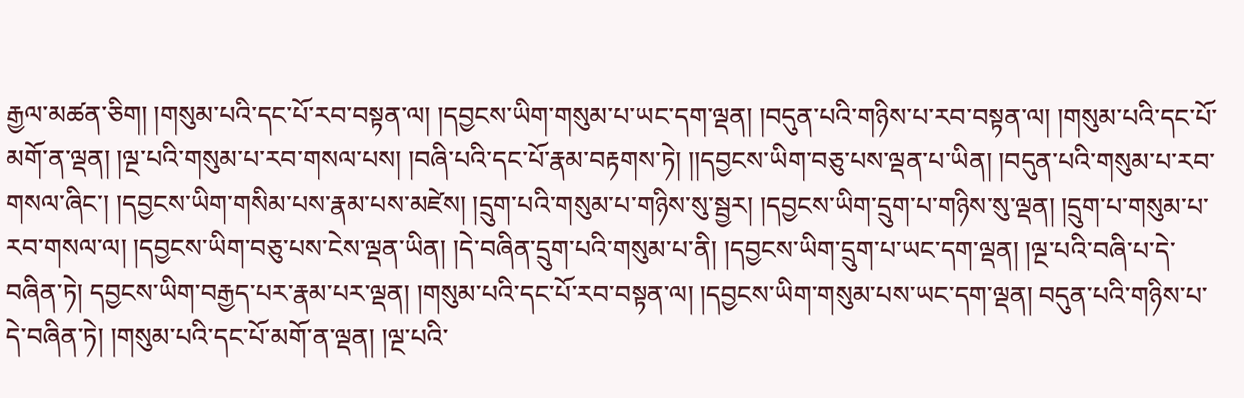རྒྱལ་མཚན་ཅིག། །གསུམ་པའི་དང་པོ་རབ་བསྟན་ལ། །དབྱངས་ཡིག་གསུམ་པ་ཡང་དག་ལྡན། །བདུན་པའི་གཉིས་པ་རབ་བསྟན་ལ། །གསུམ་པའི་དང་པོ་མགོ་ན་ལྡན། །ལྔ་པའི་གསུམ་པ་རབ་གསལ་པས། །བཞི་པའི་དང་པོ་རྣམ་བརྟགས་ཏེ། །།དབྱངས་ཡིག་བཅུ་པས་ལྡན་པ་ཡིན། །བདུན་པའི་གསུམ་པ་རབ་གསལ་ཞིང་། །དབྱངས་ཡིག་གསིམ་པས་རྣམ་པས་མཛེས། །དྲུག་པའི་གསུམ་པ་གཉིས་སུ་སྦྱར། །དབྱངས་ཡིག་དྲུག་པ་གཉིས་སུ་ལྡན། །དྲུག་པ་གསུམ་པ་རབ་གསལ་ལ། །དབྱངས་ཡིག་བཅུ་པས་ངེས་ལྡན་ཡིན། །དེ་བཞིན་དྲུག་པའི་གསུམ་པ་ནི། །དབྱངས་ཡིག་དྲུག་པ་ཡང་དག་ལྡན། །ལྔ་པའི་བཞི་པ་དེ་བཞིན་ཏེ། དབྱངས་ཡིག་བརྒྱད་པར་རྣམ་པར་ལྡན། །གསུམ་པའི་དང་པོ་རབ་བསྟན་ལ། །དབྱངས་ཡིག་གསུམ་པས་ཡང་དག་ལྡན། བདུན་པའི་གཉིས་པ་དེ་བཞིན་ཏེ། །གསུམ་པའི་དང་པོ་མགོ་ན་ལྡན། །ལྔ་པའི་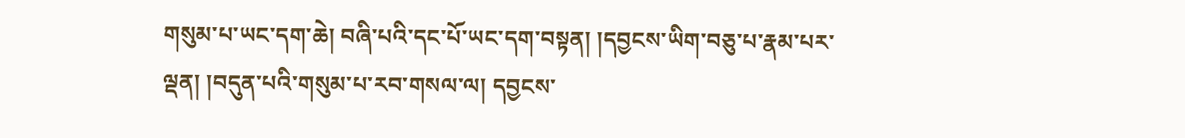གསུམ་པ་ཡང་དག་ཆེ། བཞི་པའི་དང་པོ་ཡང་དག་བསྟན། །དབྱངས་ཡིག་བཅུ་པ་རྣམ་པར་ལྡན། །བདུན་པའི་གསུམ་པ་རབ་གསལ་ལ། དབྱངས་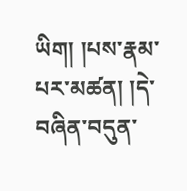ཡིག། །པས་རྣམ་པར་མཚན། །དེ་བཞིན་བདུན་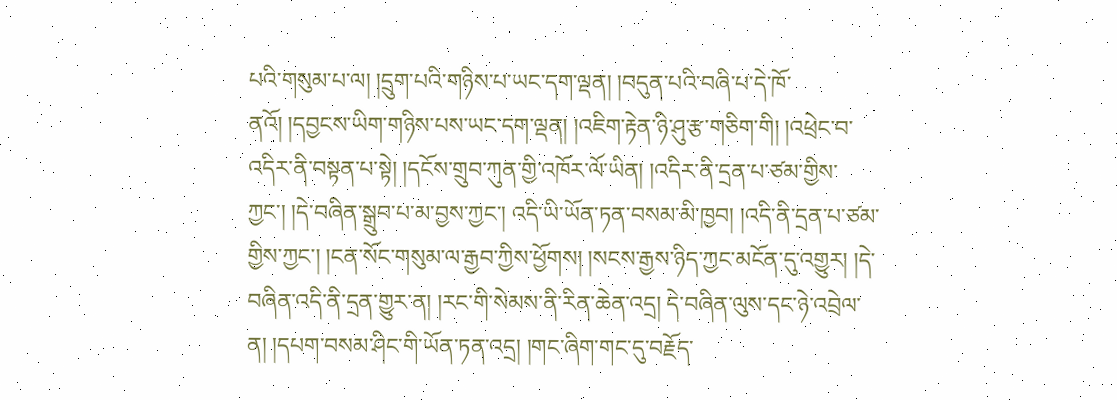པའི་གསུམ་པ་ལ། །དྲུག་པའི་གཉིས་པ་ཡང་དག་ལྡན། །བདུན་པའི་བཞི་པ་དེ་ཁོ་ནའོ། །དབྱངས་ཡིག་གཉིས་པས་ཡང་དག་ལྡན། །འཇིག་རྟེན་ཉི་ཤུ་རྩ་གཅིག་གི། །འཕྲེང་བ་འདིར་ནི་བསྟན་པ་སྟེ། །དངོས་གྲུབ་ཀུན་གྱི་འཁོར་ལོ་ཡིན། །འདིར་ནི་དྲན་པ་ཙམ་གྱིས་ཀྱང་། །དེ་བཞིན་སྒྲུབ་པ་མ་བྱས་ཀྱང་། འདི་ཡི་ཡོན་ཏན་བསམ་མི་ཁྱབ། །འདི་ནི་དྲན་པ་ཙམ་གྱིས་ཀྱང་། །ངན་སོང་གསུམ་ལ་རྒྱབ་ཀྱིས་ཕྱོགས། །སངས་རྒྱས་ཉིད་ཀྱང་མངོན་དུ་འགྱུར། །དེ་བཞིན་འདི་ནི་དྲན་གྱུར་ན། །རང་གི་སེམས་ནི་རིན་ཆེན་འདྲ། དེ་བཞིན་ལུས་དང་ཉེ་འབྲེལ་ན། །དཔག་བསམ་ཤིང་གི་ཡོན་ཏན་འདྲ། །གང་ཞིག་གང་དུ་བརྗོད་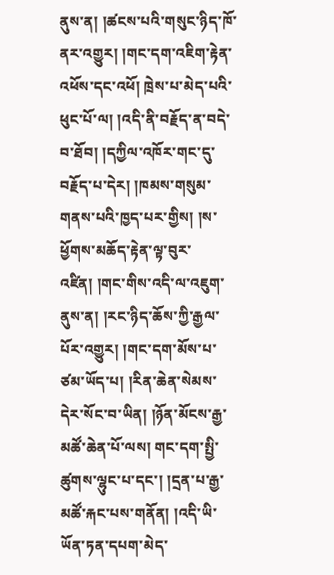ནུས་ན། །ཚངས་པའི་གསུང་ཉིད་ཁོ་ནར་འགྱུར། །གང་དག་འཇིག་རྟེན་འཕོས་དང་འཕོ། ཁྲེས་པ་མེད་པའི་ཕུང་པོ་ལ། །འདི་ནི་བརྗོད་ན་བདེ་བ་ཐོབ། །དཀྱིལ་འཁོར་གང་དུ་བརྗོད་པ་དེར། །ཁམས་གསུམ་གནས་པའི་ཁྱད་པར་གྱིས། །ས་ཕྱོགས་མཆོད་རྟེན་ལྟ་བུར་འཛིན། །གང་གིས་འདི་ལ་འཇུག་ནུས་ན། །རང་ཉིད་ཆོས་ཀྱི་རྒྱལ་པོར་འགྱུར། །གང་དག་མོས་པ་ཙམ་ཡོད་པ། །རིན་ཆེན་སེམས་དེར་སོང་བ་ཡིན། །ཉོན་མོངས་རྒྱ་མཚོ་ཆེན་པོ་ལས། གང་དག་སྤྱི་ཚུགས་ལྷུང་པ་དང་། །དྲན་པ་རྒྱ་མཚོ་རྐང་པས་གནོན། །འདི་ཡི་ཡོན་ཏན་དཔག་མེད་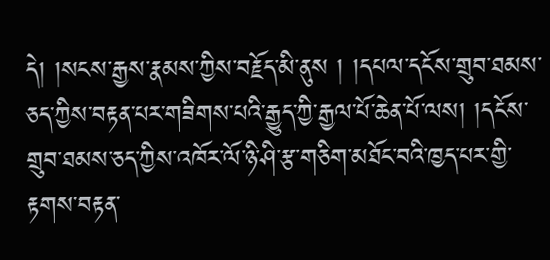དེ། །སངས་རྒྱས་རྣམས་ཀྱིས་བརྗོད་མི་ནུས ། །དཔལ་དངོས་གྲུབ་ཐམས་ཅད་ཀྱིས་བརྟན་པར་གཟིགས་པའི་རྒྱུད་ཀྱི་རྒྱལ་པོ་ཆེན་པོ་ལས། །དངོས་གྲུབ་ཐམས་ཅད་ཀྱིས་འཁོར་ལོ་ཉི་ཤི་རྩ་གཅིག་མཐོང་བའི་ཁྱད་པར་གྱི་རྟགས་བརྟན་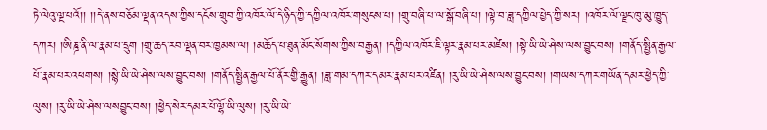ཏེ་ལེའུ་ལྔ་པའོ།། །།དེ་ནས་བཅོམ་ལྡན་འདས་ཀྱིས་དངོས་གྲུབ་ཀྱི་འཁོར་ལོ་དེ་ཉིད་ཀྱི་དཀྱིལ་འཁོར་གསུངས་པ། །གྲུ་བཞི་པ་ལ་སྒོ་བཞི་པ། །ལྟེ་བ་ཟླ་དཀྱིལ་པྱེད་ཀྱི་སར། །འཁོར་ལོ་ལྗང་ཁུ་མུ་ཁྱུད་དཀར། །ཨིཎྜ་ནི་ལ་རྣམ་པ་དྲུག །གྲུ་ཆད་རབ་ལྡན་བར་ཁྱམས་ལ། །མཆོད་པ་ཐུན་མོང་སོགས་ཀྱིས་བརྒྱན། །དཀྱིལ་འཁོར་ཇི་ལྟར་རྣམ་པར་མཛེས། །སྟེ་ཡི་ཡེ་ཤེས་ལས་བྱུང་བས། །གནོད་སྤྱིན་རྒྱལ་པོ་རྣམ་པར་འཕགས། །སྙེ་ཡི་ཡེ་ཤེས་ལས་བྱུང་བས། །གནོད་སྤྱིན་རྒྱལ་པོ་ནོར་གྱི་རྒྱུན། །ཟླ་གམ་དཀར་དམར་རྣམ་པར་འཛིན། །རུ་ཡི་ཡེ་ཤེས་ལས་བྱུང་བས། །གཡས་དཀར་གཡོན་དམར་ཕྱེད་ཀྱི་ལུས། །རུ་ཡི་ཡེ་ཤེས་ལསབྱུང་བས། །ཕྱེད་སེར་དམར་པོ་ལྷོ་ཡི་ལུས། །རུ་ཡི་ཡེ་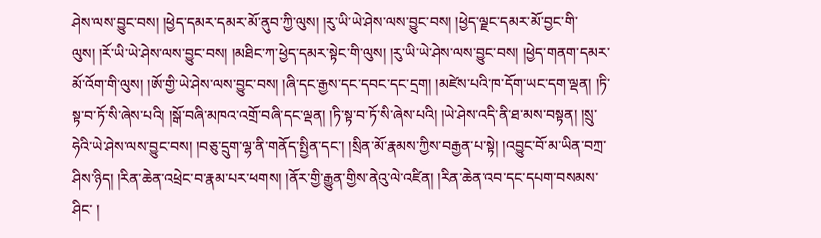ཤེས་ལས་བྱུང་བས། །ཕྱེད་དམར་དམར་མོ་ནུབ་ཀྱི་ལུས། །རུ་ཡི་ཡེ་ཤེས་ལས་བྱུང་བས། །ཕྱེད་ལྗང་དམར་མོ་བྱང་གི་ལུས། །རོ་ཡི་ཡེ་ཤེས་ལས་བྱུང་བས། །མཐིང་ཀ་ཕྱེད་དམར་སྟེང་གི་ལུས། །རུ་ཡི་ཡེ་ཤེས་ལས་བྱུང་བས། །ཕྱེད་གནག་དམར་མོ་འོག་གི་ལུས། །ཨོ་གྱི་ཡེ་ཤེས་ལས་བྱུང་བས། །ཞི་དང་རྒྱས་དང་དབང་དང་དྲག། །མཛེས་པའི་ཁ་དོག་ཡང་དག་ལྡན། །ཏི་སྟ་བ་ཏོ་སི་ཞེས་པའི། །སྒོ་བཞི་མཁའ་འགྲོ་བཞི་དང་ལྡན། །ཏི་སྟ་བ་ཏོ་སི་ཞེས་པའི། །ཡེ་ཤེས་འདི་ནི་ཐ་མས་བསྟན། །སྲུ་ཧེའི་ཡེ་ཤེས་ལས་བྱུང་བས། །བཅུ་དྲུག་ལྷ་ནི་གནོད་སྤྱིན་དང་། །སྲིན་མོ་རྣམས་ཀྱིས་བརྒྱན་པ་སྟེ། །འབྱུང་བོ་མ་ཡིན་བཀྲ་ཤིས་ཉིད། །རིན་ཆེན་འཕྲེང་བ་རྣམ་པར་ཕགས། །ནོར་གྱི་རྒྱུན་གྱིས་ནེའུ་ལེ་འཛིན། །རིན་ཆེན་འབ་དང་དཔག་བསམས་ཤིང་ །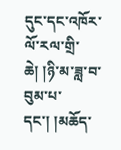དུང་དང་འཁོར་ལོ་རལ་གྲི་ཆེ། །ཉི་མ་ཟླ་བ་བུམ་པ་དང་། །མཆོད་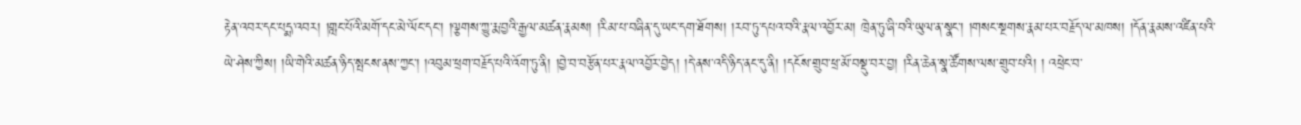རྟེན་འབར་དང་པདྨ་འབར། །གླང་པོའི་མགོ་དང་མེ་ལོང་དང་། །ལྕགས་ཀྱུ་རྨ་བྱའི་རྒྱལ་མཚན་རྣམས། །རིམ་པ་བཞིན་དུ་ཡང་དག་ཐོགས། །རབ་ཏུ་དཔའ་བའི་རྣལ་འབྱོར་མ། ཁྲེན་ཏུ་ཞི་བའི་ཡུལ་ན་སྣང་། །གསང་སྔགས་རྣམ་པར་བརྗོད་ལ་མཁས། །དོན་རྣམས་འཛིན་པའི་ཡེ་ཤེས་ཀྱིས། །ཡི་གེའི་མཚན་ཉིད་སྤངས་ནས་ཀྱང་། །འབུམ་ཕྲག་བརྗོད་པའི་འོག་ཏུ་ནི། །བྱེ་བ་བརྩོན་པར་རྣལ་འབྱོར་བྱེད། །དེ་ནས་འདི་ཉིད་ནང་དུ་ནི། །དངོས་གྲུབ་ཕྲ་མོ་བསྡུ་བར་བྱ། །རིན་ཆེན་སྣ་ཚོགས་ལས་གྲུབ་པའི། ། འཕྲེང་བ་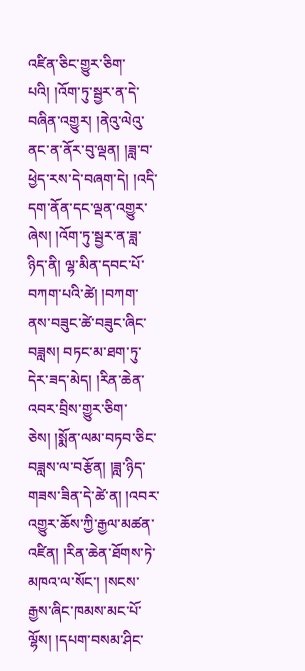འཛིན་ཅིང་གྱུར་ཅིག་པའི། །འོག་ཏུ་སྦྱར་ན་དེ་བཞིན་འགྱུར། །ནེའུ་ལེའུ་ནང་ན་ནོར་བུ་ལྡན། །ཟླ་བ་ཕྱེད་རས་དེ་བཞག་དེ། །འདི་དག་ནོན་དང་ལྡན་འགྱུར་ཞེས། །འོག་ཏུ་སྦྱར་ན་ཟླ་ཉིད་ནི། ལྷ་མིན་དབང་པོ་བཀག་པའི་ཚེ། །བཀག་ནས་བཟུང་ཚེ་བཟུང་ཞིང་བཟླས། བཏང་མ་ཐག་ཏུ་དེར་ཟད་མེད། །རིན་ཆེན་འབར་བྲིས་གྱུར་ཅིག་ཅེས། །སྨོན་ལམ་བཏབ་ཅིང་བཟླས་ལ་བརྩོན། །ཟླ་ཉིད་གཟས་ཟིན་དེ་ཚེ་ན། །འབར་འགྱུར་ཆོས་ཀྱི་རྒྱལ་མཚན་འཛིན། །རིན་ཆེན་ཐོགས་ཏེ་མཁའ་ལ་སོང་། །སངས་རྒྱས་ཞིང་ཁམས་མང་པོ་ལྷོས། །དཔག་བསམ་ཤིང་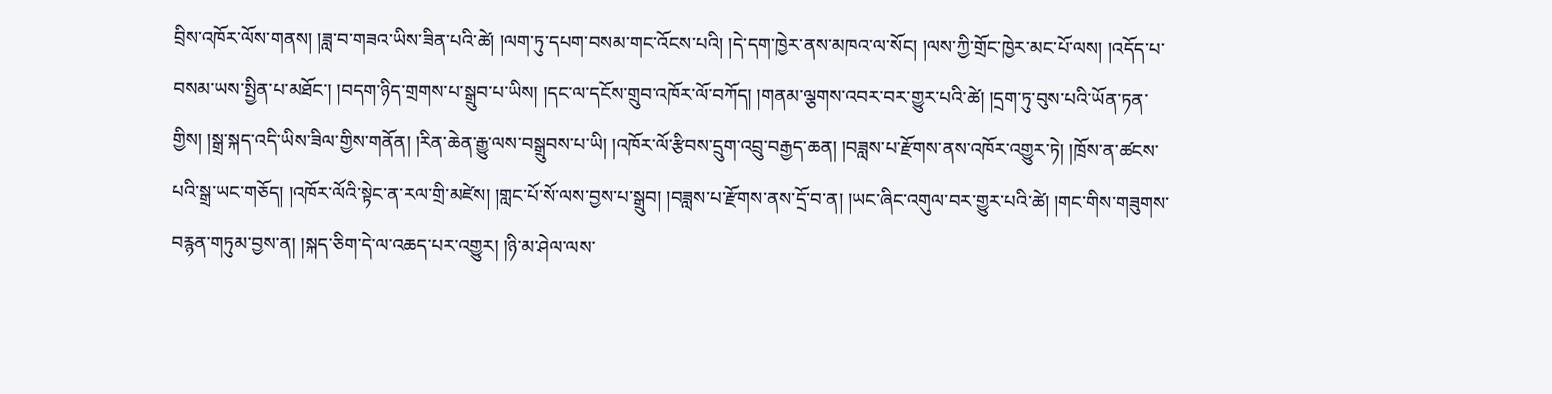བྲིས་འཁོར་ལོས་གནས། །ཟླ་བ་གཟའ་ཡིས་ཟིན་པའི་ཚེ། །ལག་ཏུ་དཔག་བསམ་གང་འོངས་པའི། །དེ་དག་ཁྱེར་ནས་མཁའ་ལ་སོང། །ལས་ཀྱི་གྲོང་ཁྱེར་མང་པོ་ལས། །འདོད་པ་བསམ་ཡས་སྤྱིན་པ་མཐོང་། །བདག་ཉིད་གྲགས་པ་སྒྲུབ་པ་ཡིས། །དང་ལ་དངོས་གྲུབ་འཁོར་ལོ་བཀོད། །གནམ་ལྕགས་འབར་བར་གྱུར་པའི་ཚེ། །དྲག་ཏུ་བུས་པའི་ཡོན་ཏན་གྱིས། །སྒྲ་སྐད་འདི་ཡིས་ཟིལ་གྱིས་གནོན། །རིན་ཆེན་རྒྱུ་ལས་བསྒྲུབས་པ་ཡི། །འཁོར་ལོ་རྩིབས་དྲུག་འབྲུ་བརྒྱད་ཆན། །བཟླས་པ་རྫོགས་ནས་འཁོར་འགྱུར་ཏེ། །ཁྲོས་ན་ཚངས་པའི་སྒྲ་ཡང་གཅོད། །འཁོར་ལོའི་སྟེང་ན་རལ་གྲི་མཛེས། །གླང་པོ་སོ་ལས་བྱས་པ་སྒྲུབ། །བཟླས་པ་རྫོགས་ནས་དྲོ་བ་ན། །ཡང་ཞིང་འགུལ་བར་གྱུར་པའི་ཚེ། །གང་གིས་གཟུགས་བརྙན་གཏུམ་བྱས་ན། །སྐད་ཅིག་དེ་ལ་འཆད་པར་འགྱུར། །ཉི་མ་ཤེལ་ལས་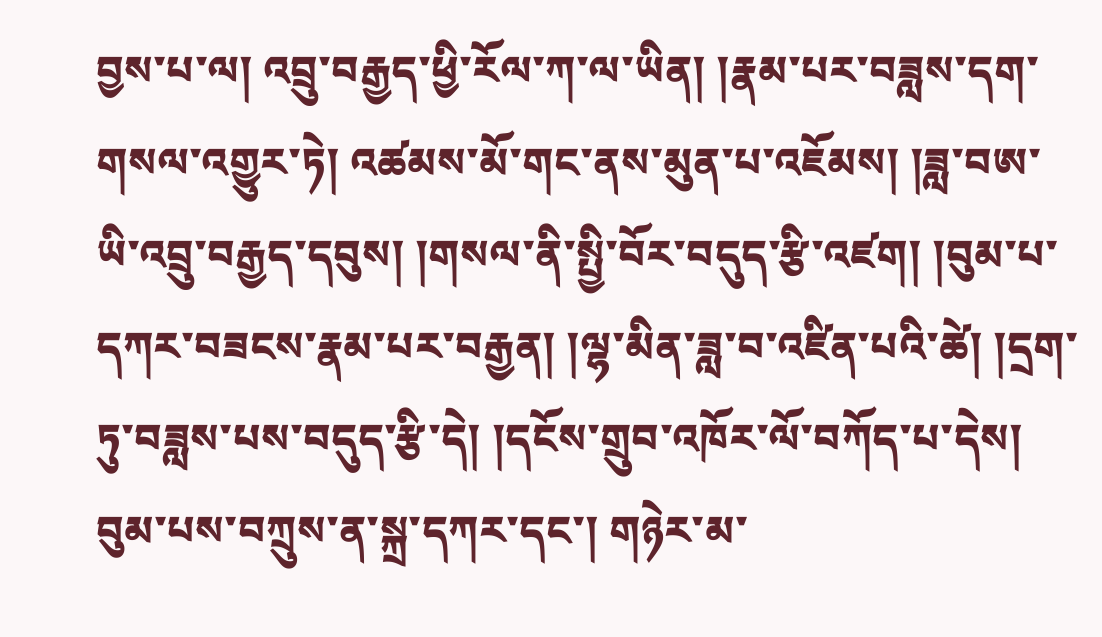བྱས་པ་ལ། འབྲུ་བརྒྱད་ཕྱི་རོལ་ཀ་ལ་ཡིན། །རྣམ་པར་བཟླས་དག་གསལ་འགྱུར་ཏེ། འཚམས་མོ་གང་ནས་མུན་པ་འཇོམས། །ཟླ་བཨ་ཡི་འབྲུ་བརྒྱད་དབུས། །གསལ་ནི་སྤྱི་བོར་བདུད་རྩི་འཛག། །བུམ་པ་དཀར་བཟངས་རྣམ་པར་བརྒྱན། །ལྷ་མིན་ཟླ་བ་འཛིན་པའི་ཚེ། །དྲག་ཏུ་བཟླས་པས་བདུད་རྩི་དེ། །དངོས་གྲུབ་འཁོར་ལོ་བཀོད་པ་དེས། བུམ་པས་བཀྲུས་ན་སྐྲ་དཀར་དང་། གཉེར་མ་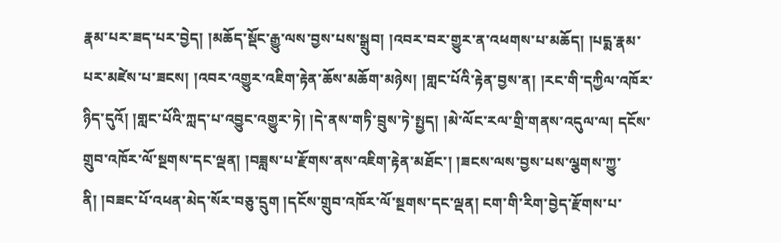རྣམ་པར་ཟད་པར་བྱེད། །མཆོད་སྡོང་རྒྱུ་ལས་བྱས་པས་སྒྲུབ། །འབར་བར་གྱུར་ན་འཕགས་པ་མཆོད། །པདྨ་རྣམ་པར་མཛེས་པ་ཟངས། །འབར་འགྱུར་འཇིག་རྟེན་ཆོས་མཆོག་མཉེས། །གླང་པོའི་རྟེན་བྱས་ན། །རང་གི་དཀྱིལ་འཁོར་ཉིད་དུའོ། །གླང་པོའི་ཀླད་པ་འབྱུང་འགྱུར་ཏེ། །དེ་ནས་གཏི་བྲུས་ཏེ་སྤྱད། །མེ་ལོང་རལ་གྲི་གནས་འདུལ་ལ། དངོས་གྲུབ་འཁོར་ལོ་སྔགས་དང་ལྡན། །བཟླས་པ་རྫོགས་ནས་འཇིག་རྟེན་མཐོང་། །ཟངས་ལས་བྱས་པས་ལྕགས་ཀྱུ་ནི། །བཟང་པོ་འཕན་མེད་སོར་བཅུ་དྲུག །དངོས་གྲུབ་འཁོར་ལོ་སྔགས་དང་ལྡན། ངག་གི་རིག་བྱེད་རྫོགས་པ་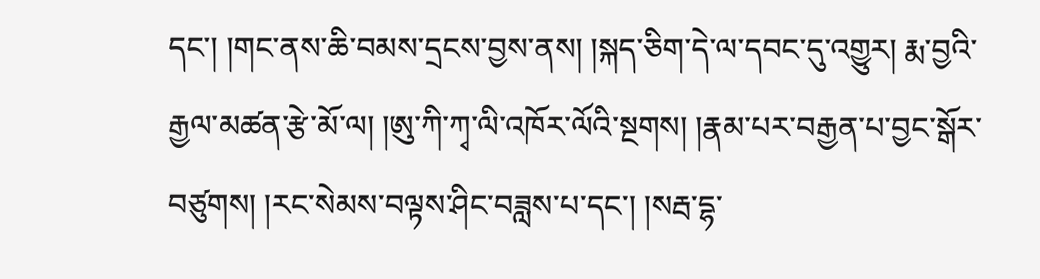དང་། །གང་ནས་ཆི་བམས་དྲངས་བྱས་ནས། །སྐད་ཅིག་དེ་ལ་དབང་དུ་འགྱུར། རྨ་བྱའི་རྒྱལ་མཚན་རྩེ་མོ་ལ། །ཨུ་ཀི་ཀྭ་ལི་འཁོར་ལོའི་སྔགས། །རྣམ་པར་བརྒྱན་པ་བྱང་སྒོར་བཙུགས། །རང་སེམས་བལྟས་ཤིང་བཟླས་པ་དང་། །སརྦ་དྷ་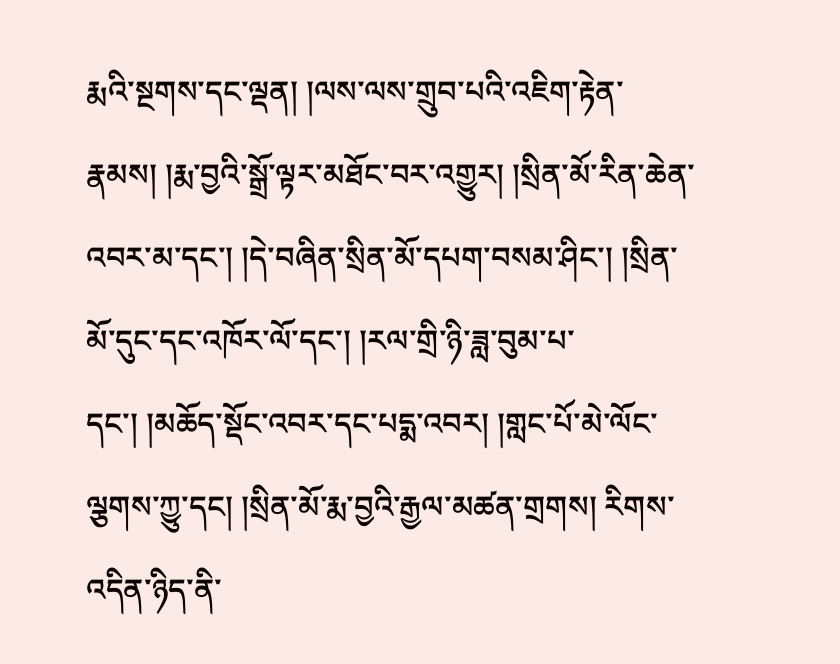རྨའི་སྔགས་དང་ལྡན། །ལས་ལས་གྲུབ་པའི་འཇིག་རྟེན་རྣམས། །རྨ་བྱའི་སྒྲོ་ལྟར་མཐོང་བར་འགྱུར། །སྲིན་མོ་རིན་ཆེན་འབར་མ་དང་། །དེ་བཞིན་སྲིན་མོ་དཔག་བསམ་ཤིང་། །སྲིན་མོ་དུང་དང་འཁོར་ལོ་དང་། །རལ་གྲི་ཉི་ཟླ་བུམ་པ་དང་། །མཆོད་སྡོང་འབར་དང་པདྨ་འབར། །གླང་པོ་མེ་ལོང་ལྕགས་ཀྱུ་དང། །སྲིན་མོ་རྨ་བྱའི་རྒྱལ་མཚན་གྲགས། རིགས་འདིན་ཉིད་ནི་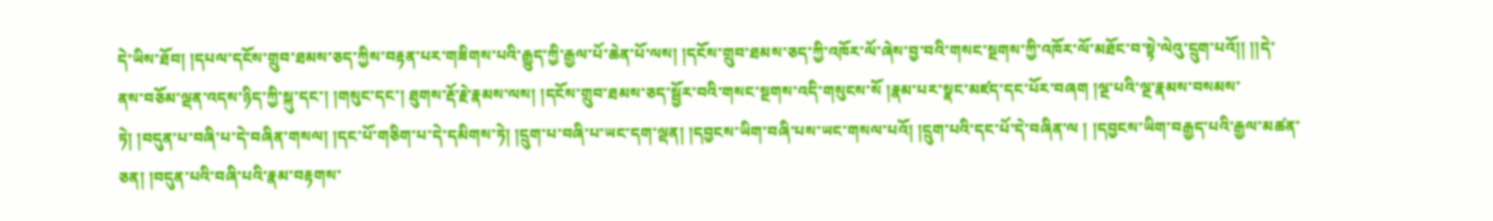དེ་ཡིས་ཐོབ། །དཔལ་དངོས་གྲུབ་ཐམས་ཅད་ཀྱིས་བརྟན་པར་གཟིགས་པའི་རྒྱུད་ཀྱི་རྒྱལ་པོ་ཆེན་པོ་ལས། །དངོས་གྲུབ་ཐམས་ཅད་ཀྱི་འཁོར་ལོ་ཞེས་བྱ་བའི་གསང་སྔགས་ཀྱི་འཁོར་ལོ་མཐོང་བ་སྟེ་ལེའུ་དྲུག་པའོ།། །།དེ་ནས་བཅོམ་ལྡན་འདས་ཉིད་ཀྱི་སྐུ་དང་། །གསུང་དང་། ཐུགས་རྡོ་རྗེ་རྣམས་ལས། །དངོས་གྲུབ་ཐམས་ཅད་སྦྱོར་བའི་གསང་སྔགས་འདི་གསུངས་སོ །རྣམ་པར་སྣང་མཛད་དང་པོར་བཞག །ལྔ་པའི་ལྔ་རྣམས་བསམས་ཏེ། །བདུན་པ་བཞི་པ་དེ་བཞིན་གསལ། །དང་པོ་གཅིག་པ་དེ་དམིགས་ཏེ། །དྲུག་པ་བཞི་པ་ཡང་དག་ལྡན། །དབྱངས་ཡིག་བཞི་པས་ཡང་གསལ་པའོ། །དྲུག་པའི་དང་པོ་དེ་བཞིན་ལ ། །དབྱངས་ཡིག་བརྒྱད་པའི་རྒྱལ་མཚན་ཅན། །བདུན་པའི་བཞི་པའི་རྣམ་བརྟགས་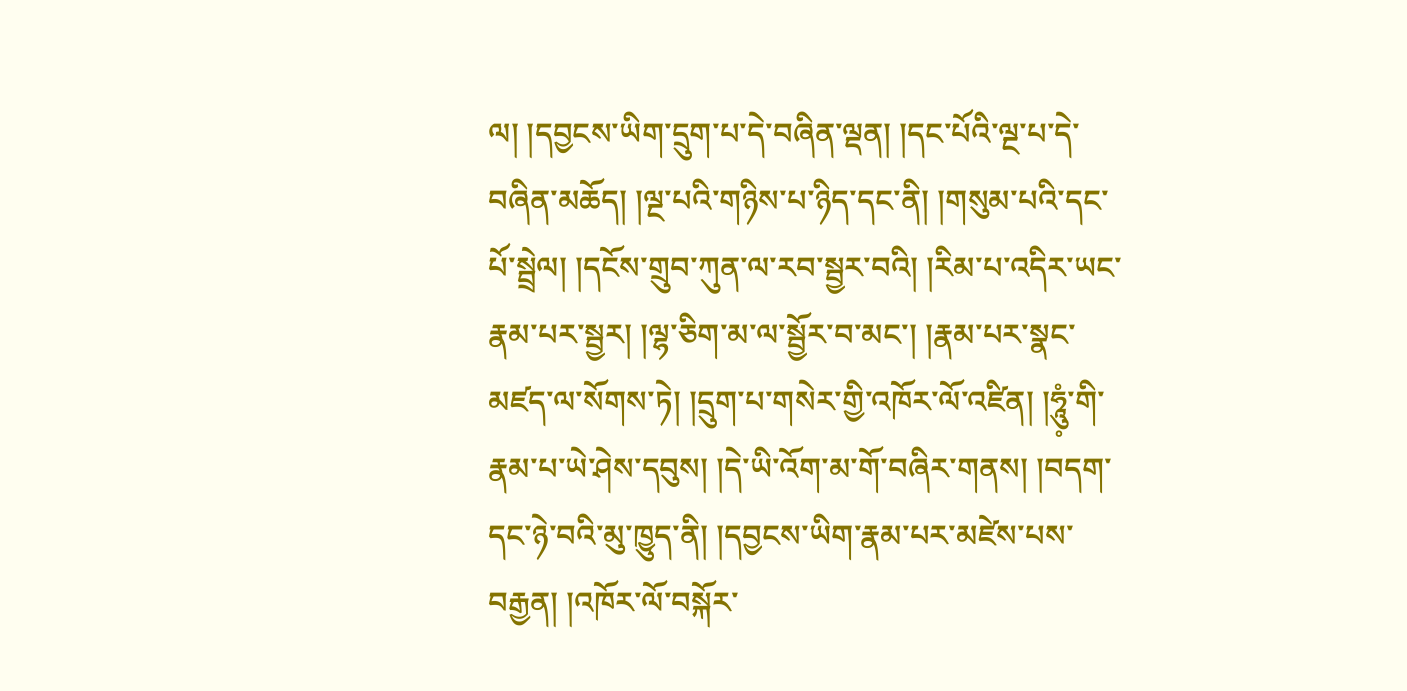ལ། །དབྱངས་ཡིག་དྲུག་པ་དེ་བཞིན་ལྡན། །དང་པོའི་ལྔ་པ་དེ་བཞིན་མཆོད། །ལྔ་པའི་གཉིས་པ་ཉིད་དང་ནི། །གསུམ་པའི་དང་པོ་སྦྲེལ། །དངོས་གྲུབ་ཀུན་ལ་རབ་སྦྱར་བའི། །རིམ་པ་འདིར་ཡང་རྣམ་པར་སྦྱར། །ལྷ་ཅིག་མ་ལ་སྦྱོར་བ་མང་། །རྣམ་པར་སྣང་མཛད་ལ་སོགས་ཏེ། །དྲུག་པ་གསེར་གྱི་འཁོར་ལོ་འཛིན། །ཧཱུཾ༷་གི་རྣམ་པ་ཡེ་ཤེས་དབུས། །དེ་ཡི་འོག་མ་གོ་བཞིར་གནས། །བདག་དང་ཉེ་བའི་མུ་ཁྱུད་ནི། །དབྱངས་ཡིག་རྣམ་པར་མཛེས་པས་བརྒྱན། །འཁོར་ལོ་བསྐོར་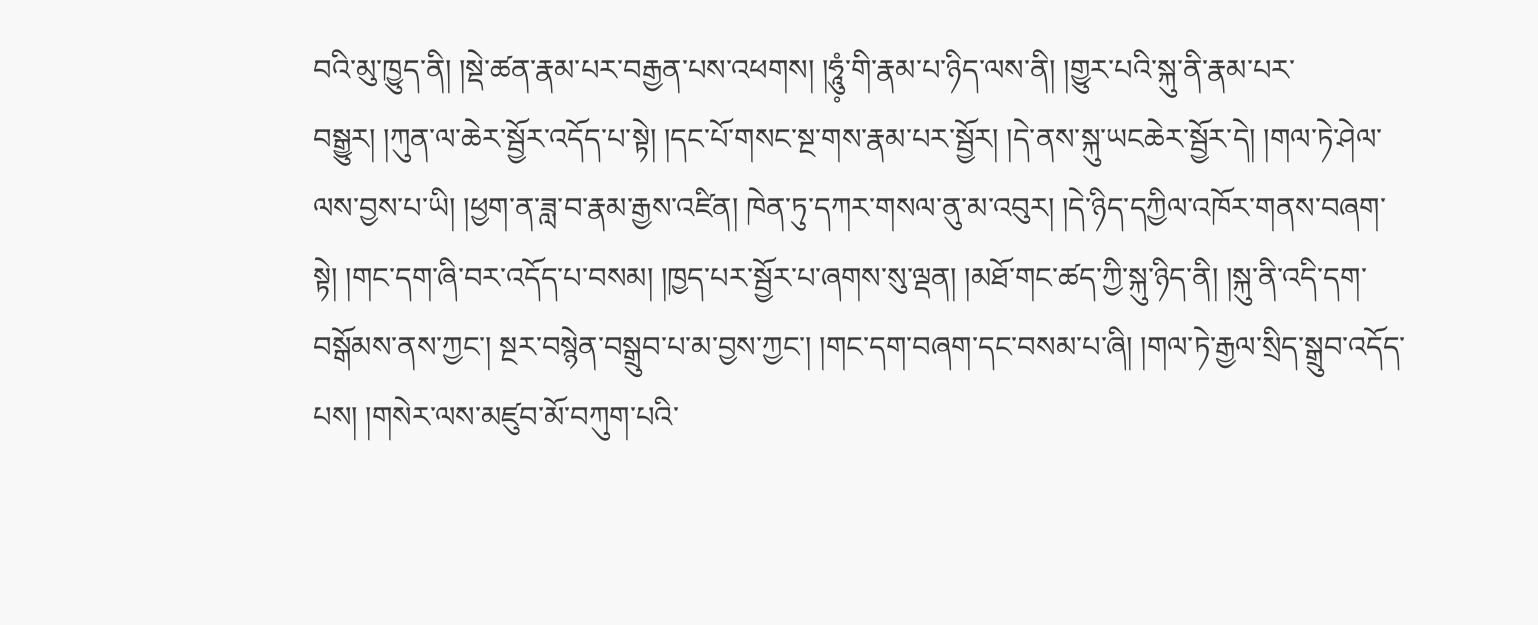བའི་མུ་ཁྱུད་ནི། །སྡེ་ཚན་རྣམ་པར་བརྒྱན་པས་འཕགས། །ཧཱུཾ༷་གི་རྣམ་པ་ཉིད་ལས་ནི། །གྱུར་པའི་སྐུ་ནི་རྣམ་པར་བསྒྱུར། །ཀུན་ལ་ཆེར་སྦྱོར་འདོད་པ་སྟེ། །དང་པོ་གསང་སྔ་གས་རྣམ་པར་སྦྱོར། །དེ་ནས་སྐུ་ཡངཆེར་སྦྱོར་དེ། །གལ་ཏེ་ཤེལ་ལས་བྱས་པ་ཡི། །ཕྱག་ན་ཟླ་བ་རྣམ་རྒྱས་འཛིན། ཁེན་ཏུ་དཀར་གསལ་ནུ་མ་འབུར། །དེ་ཉིད་དཀྱིལ་འཁོར་གནས་བཞག་སྟེ། །གང་དག་ཞི་བར་འདོད་པ་བསམ། །ཁྱད་པར་སྦྱོར་པ་ཞགས་སུ་ལྡན། །མཐོ་གང་ཚད་ཀྱི་སྐུ་ཉིད་ནི། །སྐུ་ནི་འདི་དག་བསྒོམས་ནས་ཀྱང་། སྔར་བསྙེན་བསྒྲུབ་པ་མ་བྱས་ཀྱང་། །གང་དག་བཞག་དང་བསམ་པ་ཞི། །གལ་ཏེ་རྒྱལ་སྲིད་སྒྲུབ་འདོད་པས། །གསེར་ལས་མཛུབ་མོ་བཀུག་པའི་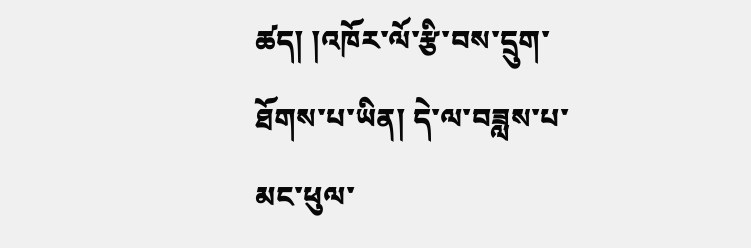ཚད། །འཁོར་ལོ་རྩི་བས་དྲུག་ཐོགས་པ་ཡིན། དེ་ལ་བཟླས་པ་མང་ཕུལ་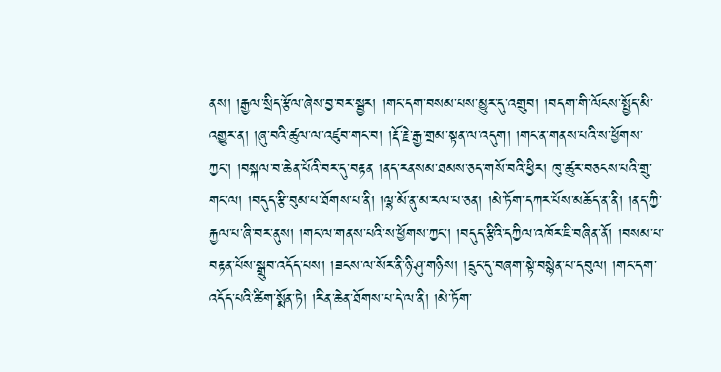ནས། །རྒྱལ་སྲིད་རྩོལ་ཞེས་བྱ་བར་སྦྱར། །གང་དག་བསམ་པས་མྱུར་དུ་འགྲུབ། །བདག་གི་ལོངས་སྤྱོད་མི་འགྱུར་ན། །ཞུ་བའི་ཚུལ་ལ་འཛུབ་གང་བ། །རྡོ་རྗེ་རྒྱ་གྲམ་སྟན་ལ་འདུག། །གང་ན་གནས་པའི་ས་ཕྱོགས་ཀྱང་། །བསྐལ་བ་ཆེན་པོའི་བར་དུ་བརྟན །ནད་རནསམ་ཐམས་ཅད་གསོ་བའི་ཕྱིར། ཁུ་ཚུར་བཅངས་པའི་གྲུ་གང་ལ། །བདུད་རྩི་བུམ་པ་ཐོགས་པ་ནི། །ལྷ་མོ་ནུ་མ་རལ་པ་ཅན། །མེ་ཏོག་དཀར་པོས་མཆོད་ན་ནི། །ནད་ཀྱི་རྐྱལ་པ་ཞི་བར་ནུས། །གང་ལ་གནས་པའི་ས་ཕྱོགས་ཀྱང་། །བདུད་རྩིའི་དཀྱིལ་འཁོར་ཇི་བཞིན་ནོ། །བསམ་པ་བརྟན་པོས་སྒྲུབ་འདོད་པས། །ཟངས་ལ་སོར་ནི་ཉི་ཤུ་གཉིས། །དྲུང་དུ་བཞག་སྟེ་བསྙེན་པ་དབུལ། །གང་དག་འདོད་པའི་ཚིག་སྨོན་ཏེ། །རིན་ཆེན་ཐོགས་པ་དེ་ལ་ནི། །མེ་ཏོག་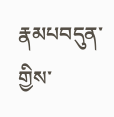རྣམཔབདུན་གྱིས་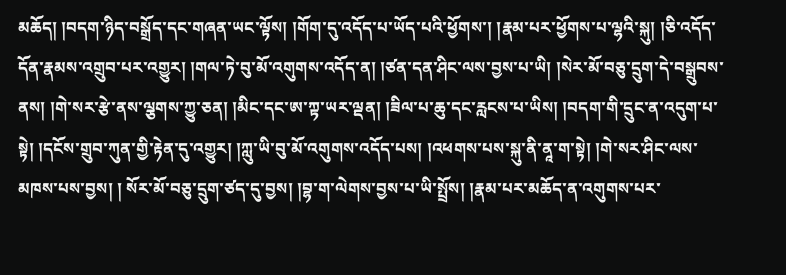མཆོད། །བདག་ཉིད་བསྒྲོད་དང་གཞན་ཡང་ལྟོས། །གོག་དུ་འདོད་པ་ཡོད་པའི་ཕྱོགས་། །རྣམ་པར་ཕྱོགས་པ་ལྷའི་སྐུ། །ཅི་འདོད་དོན་རྣམས་འགྲུབ་པར་འགྱུར། །གལ་ཏེ་བུ་མོ་འགུགས་འདོད་ན། །ཙན་དན་ཤིང་ལས་བྱས་པ་ཡི། །སེར་མོ་བཅུ་དྲུག་དེ་བསྒྲུབས་ནས། །གེ་སར་རྩེ་ནས་ལྕགས་ཀྱུ་ཅན། །མིང་དང་ཨ་ཀྟ་ཡར་ལྡན། །ཟིལ་པ་ཆུ་དང་རླངས་པ་ཡིས། །བདག་གི་དྲུང་ན་འདུག་པ་སྟེ། །དངོས་གྲུབ་ཀུན་གྱི་རྟེན་དུ་འགྱུར། །ཀླུ་ཡི་བུ་མོ་འགུགས་འདོད་པས། །འཕགས་པས་སྐུ་ནི་ནཱ་ག་སྟེ། །གེ་སར་ཤིང་ལས་མཁས་པས་བྱས། ། སོར་མོ་བཅུ་དྲུག་ཙད་དུ་བྱས། །བྷ་ག་ལེགས་བྱས་པ་ཡི་སྤྲོས། །རྣམ་པར་མཆོད་ན་འགུགས་པར་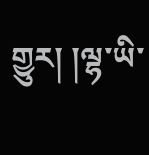གྱུར། །ལྷ་ཡི་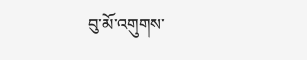བུ་མོ་འགུགས་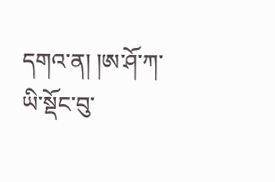དགའ་ན། །ཨ་ཤོ་ཀ་ཡི་སྡོང་བུ་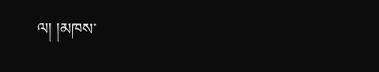ལ། །མཁས་